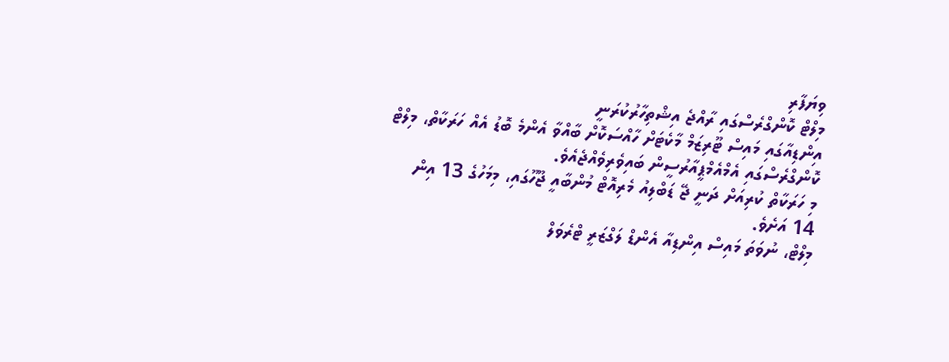ވިޔަފާރި
މިލްޓް ކޮންގްރެސްގައި ރާއްޖެ އިޝްތިހާރުކުރަނީ
އިންޑިއާގައި މައިސް ޓޫރިޒަމް މާކެޓަށް ހާއްސަކޮށް ބާއްވާ އެންމެ ބޮޑު އެއް ހަރަކާތް، މިލްޓް ކޮންގްރެސްގައި އެމްއެމްޕީއާރުސީން ބައިވެރިވެއްޖެއެވެ.
މި ހަރަކާތް ކުރިއަށް ދަނީ ޖޭ ޑަބްލިއު މެރިއޮޓް މުންބާއީ ޖޫހޫގައި، މިމަހުގެ 13 އިން 14 އަށެވެ.
މިލްޓް، ނުވަތަ މައިސް އިންޑިއާ އެންޑް ލަގްޒަރީ ޓްރެވަލް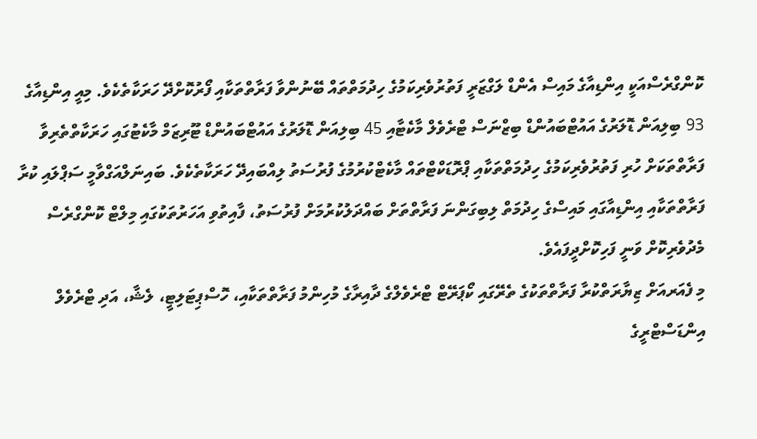ކޮންގްރެސްއަކީ އިންޑިއާގެ މައިސް އެންޑް ލަގްޒަރީ ފަތުރުވެރިކަމުގެ ހިދުމަތްތައް ބޭނުންވާ ފަރާތްތަކާއި ފޯރުކޮށްދޭ ހަރަކާތެކެވެ. މިއީ އިންޑިއާގެ 93 ބިލިއަން ޑޮލަރުގެ އައުޓްބައުންޑް ބިޒްނަސް ޓްރެވެލް މާކެޓާއި 45 ބިލިއަން ޑޮލަރުގެ އައުޓްބައުންޑް ޓޫރިޒަމް މާކެޓުގައި ހަރަކާތްތެރިވާ ފަރާތްތަކަށް ހުރި ފަތުރުވެރިކަމުގެ ހިދުމަތްތަކާއި ޕްރޮޑަކްޓްތައް މާކެޓްކުރުމުގެ ފުރުސަތު ލިއްބައިދޭ ހަރަކާތެކެވެ. ބައިނަލްއަގްވާމީ ސަޕްލައި ކުރާ ފަރާތްތަކާއި އިންޑިއާގައި މައިސްގެ ހިދުމަތް ލިބިގަންނަ ފަރާތްތަށް ބައްދަލުކުރުމަށް ފުރުސަތު، ފާއިތުވި އަހަރުތަކުގައި މިލްޓް ކޮންގްރެސް މެދުވެރިކޮށް ވަނީ ފަހިކޮށްދީފައެވެ.
މި ފެއަރއަށް ޒިޔާރަތްކުރާ ފަރާތްތަކުގެ ތެރޭގައި ކޯޕަރޭޓް ޓްރެވެލްގެ ދާއިރާގެ މުހިންމު ފަރާތްތަކާއި، ހޮސްޕިޓަލިޓީ، ލެޝާ، އަދި ޓްރެވެލް އިންޑަސްޓްރީގެ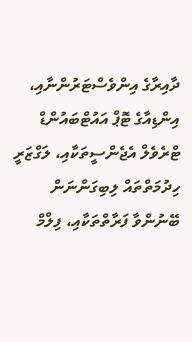ދާއިރާގެ އިންވެސްޓަރުންނާއި، އިންޑިއާގެ ޓޮޕް އައުޓްބައުންޑް ޓްރެވެލް އެޖެންސީތަކާއި، ލަގްޒަރީ ހިދުމަތްތައް ލިބިގަންނަން ބޭނުންވާ ފަރާތްތަކާއި، ފިލްމް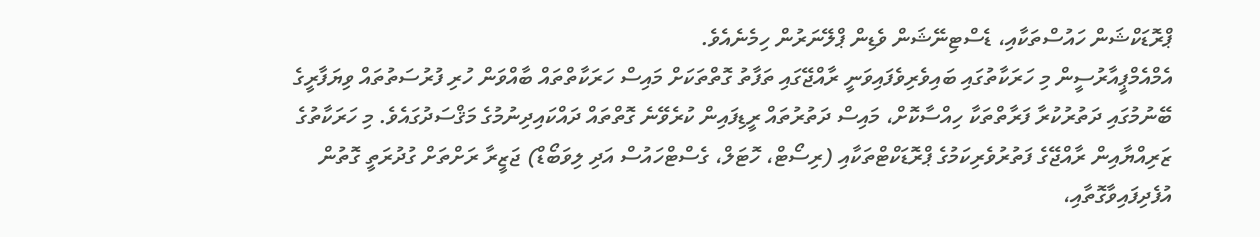ޕްރޮޑަކްޝަން ހައުސްތަކާއި، ޑެސްޓިނޭޝަން ވެޑިން ޕްލޭނަރުން ހިމެނެއެވެ.
އެމްއެމްޕީއާރުސީން މި ހަރަކާތުގައި ބައިވެރިވެފައިވަނީ ރާއްޖޭގައި ތަފާތު ގޮތްތަކަށް މައިސް ހަރަކާތްތައް ބާއްވަން ހުރި ފުރުސަތުތައް ވިޔަފާރީގެ ބޭނުމުގައި ދަތުރުކުރާ ފަރާތްތަކާ ހިއްސާކޮށް، މައިސް ދަތުރުތައް ރީޑިފައިން ކުރެވޭނެ ގޮތްތައް ދައްކައިދިނުމުގެ މަޤްސަދުގައެވެ. މި ހަރަކާތުގެ ޒަރިއްޔާއިން ރާއްޖޭގެ ފަތުރުވެރިކަމުގެ ޕްރޮޑަކްޓްތަކާއި (ރިސޯޓް، ހޮޓަލް، ގެސްޓްހައުސް އަދި ލިވަބޯޑް) ޖަޒީރާ ރަށްތަށް ގުދުރަތީ ގޮތުން އުފެދިފައިވާގޮތާއި،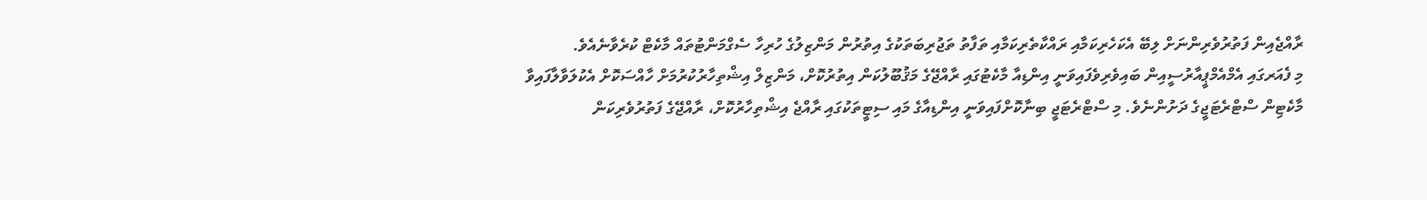ރާއްޖެއިން ފަތުރުވެރިންނަށް ލިބޭ އެކަހެރިކަމާއި ރައްކާތެރިކަމާއި ތަފާތު ތަޖުރިބަތަކުގެ އިތުރުން މަންޒިލުގެ ހުރިހާ ސެގްމަންޓުތައް މާކެޓް ކުރެވާނެއެވެ.
މި ފެއަރގައި އެމްއެމްޕީއާރުސީއިން ބައިވެރިވެފައިވަނީ އިންޑިއާ މާކެޓުގައި ރާއްޖޭގެ މަޤުބޫލުކަން އިތުރުކޮށް، މަންޒިލް އިޝްތިހާރުކުރުމަށް ހާއްސަކޮށް އެކުލަވާލާފައިވާ މާކެޓިން ސްޓްރެޓަޖީގެ ދަށުންނެވެ. މި ސްޓްރެޓަޖީ ބިނާކޮށްފައިވަނީ އިންޑިއާގެ މައި ސިޓީތަކުގައި ރާއްޖެ އިޝްތިހާރުކޮށް، ރާއްޖޭގެ ފަތުރުވެރިކަން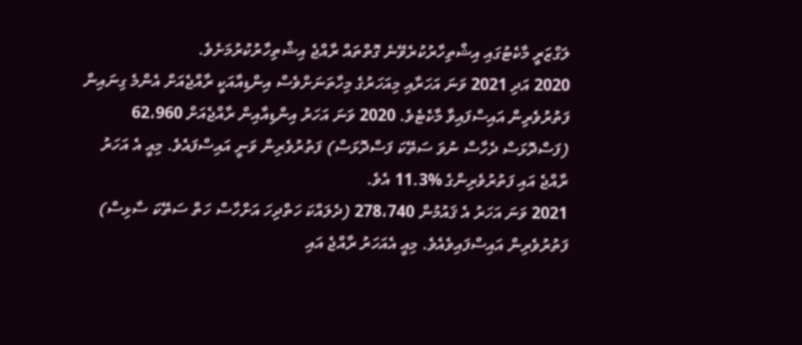ލަގްޒަރީ މާކެޓުގައި އިޝްތިހާރުކުރެވޭނެ ގޮތްތައް ރާއްޖެ އިޝްތިހާރުކުރުމަށެވެ.
2020 އަދި 2021 ވަނަ އަހަރާއި މިއަހަރުގެ މިހާތަނަށްވެސް އިންޑިއާއަކީ ރާއްޖެއަށް އެންމެ ގިނައިން ފަތުރުވެރިން އައިސްފައިވާ މާކެޓެވެ. 2020 ވަނަ އަހަރު އިންޑިއާއިން ރާއްޖެއަށް 62،960 (ފަސްދޮޅަސް ދެހާސް ނުވަ ސަތޭކަ ފަސްދޮޅަސް) ފަތުރުވެރިން ވަނީ އައިސްފައެވެ. މިއީ އެ އަހަރު ރާއްޖެ އައި ފަތުރުވެރިންގެ %11.3 އެވެ.
2021 ވަނަ އަހަރު އެ ޤައުމުން 278،740 (ދެލައްކަ ހަތްދިހަ އަށްހާސް ހަތް ސަތޭކަ ސާޅިސް) ފަތުރުވެރިން އައިސްފައިވެއެވެ. މިއީ އެއަހަރު ރާއްޖެ އައި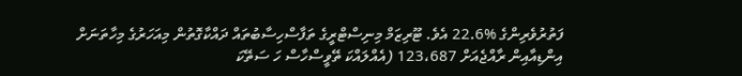ފަތުރުވެރިންގެ %22.6 އެވެ. ޓޫރިޒަމް މިނިސްޓްރީގެ ތަފާސްހިސާބުތައް ދައްކާގޮތުން މިއަހަރުގެ މިހާތަނަށް އިންޑިއާއިން ރާއްޖެއަށް 123،687 (އެއްލައްކަ ތޭވީސްހާސް ހަ ސަތޭކަ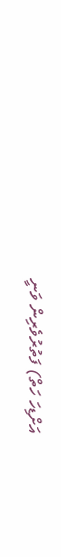އަށްޑިހަ ހަތް) ފަތުރުވެރިން ވަނީ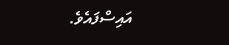އައިސްފައެވެ.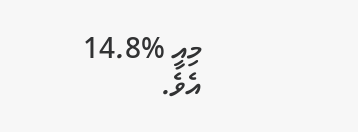މިއީ %14.8 އެވެ.